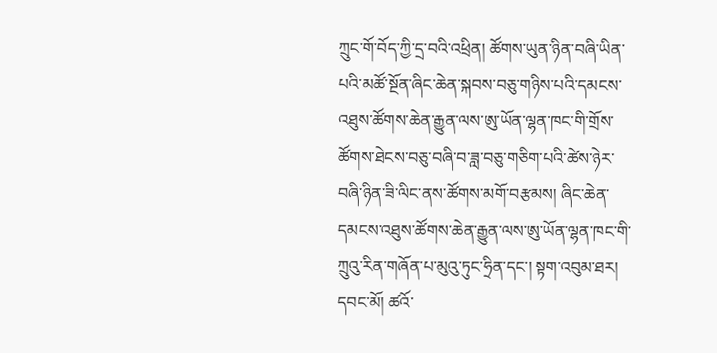ཀྲུང་གོ་བོད་ཀྱི་དྲ་བའི་འཕྲིན། ཚོགས་ཡུན་ཉིན་བཞི་ཡིན་པའི་མཚོ་སྔོན་ཞིང་ཆེན་སྐབས་བཅུ་གཉིས་པའི་དམངས་འཐུས་ཚོགས་ཆེན་རྒྱུན་ལས་ཨུ་ཡོན་ལྷན་ཁང་གི་གྲོས་ཚོགས་ཐེངས་བཅུ་བཞི་བ་ཟླ་བཅུ་གཅིག་པའི་ཚེས་ཉེར་བཞི་ཉིན་ཟི་ལིང་ནས་ཚོགས་མགོ་བརྩམས། ཞིང་ཆེན་དམངས་འཐུས་ཚོགས་ཆེན་རྒྱུན་ལས་ཨུ་ཡོན་ལྷན་ཁང་གི་ཀྲུའུ་རིན་གཞོན་པ་མུའུ་ཏུང་ཧྲིན་དང་། སྟག་འབུམ་ཐར། དབང་མོ། ཚའོ་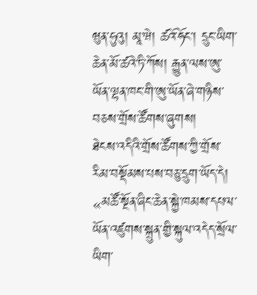ཝུན་ཧུའུ། མཱ་ཝེ། ཚའོ་ཧོང་། དྲུང་ཡིག་ཆེན་མོ་ཚའེ་ཏི་ཀོས། རྒྱུན་ལས་ཨུ་ཡོན་ལྷན་ཁང་གི་ཨུ་ཡོན་ཞེ་གཉིས་བཅས་གྲོས་ཚོགས་ཞུགས།
ཐེངས་འདིའི་གྲོས་ཚོགས་ཀྱི་གྲོས་རིམ་བསྡོམས་པས་བཅུ་དྲུག་ཡོད་དེ། «མཚོ་སྔོན་ཞིང་ཆེན་སྐྱེ་ཁམས་དཔལ་ཡོན་འཛུགས་སྐྲུན་གྱི་སྐུལ་འདེད་སྲོལ་ཡིག་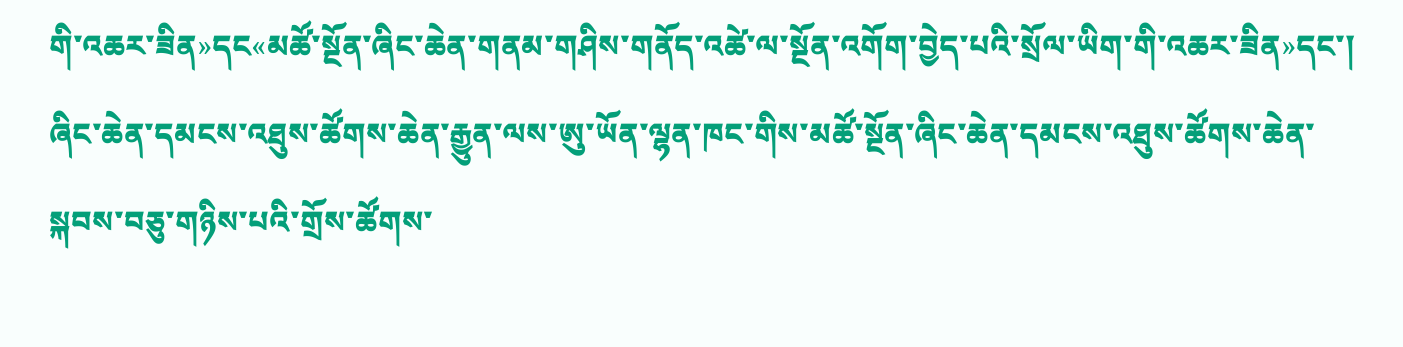གི་འཆར་ཟིན»དང«མཚོ་སྔོན་ཞིང་ཆེན་གནམ་གཤིས་གནོད་འཚེ་ལ་སྔོན་འགོག་བྱེད་པའི་སྲོལ་ཡིག་གི་འཆར་ཟིན»དང་། ཞིང་ཆེན་དམངས་འཐུས་ཚོགས་ཆེན་རྒྱུན་ལས་ཨུ་ཡོན་ལྷན་ཁང་གིས་མཚོ་སྔོན་ཞིང་ཆེན་དམངས་འཐུས་ཚོགས་ཆེན་སྐབས་བཅུ་གཉིས་པའི་གྲོས་ཚོགས་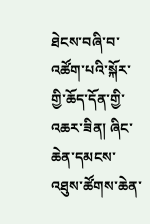ཐེངས་བཞི་བ་འཚོག་པའི་སྐོར་གྱི་ཆོད་དོན་གྱི་འཆར་ཟིན། ཞིང་ཆེན་དམངས་འཐུས་ཚོགས་ཆེན་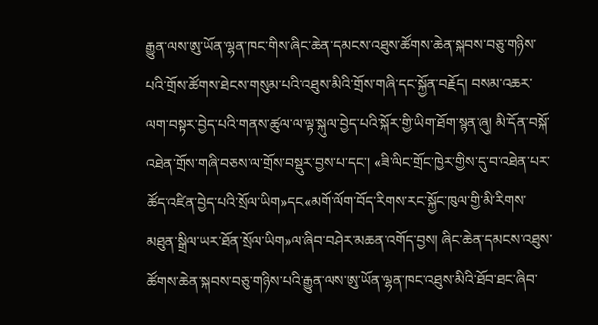རྒྱུན་ལས་ཨུ་ཡོན་ལྷན་ཁང་གིས་ཞིང་ཆེན་དམངས་འཐུས་ཚོགས་ཆེན་སྐབས་བཅུ་གཉིས་པའི་གྲོས་ཚོགས་ཐེངས་གསུམ་པའི་འཐུས་མིའི་གྲོས་གཞི་དང་སྐྱོན་བརྗོད། བསམ་འཆར་ལག་བསྟར་བྱེད་པའི་གནས་ཚུལ་ལ་ལྟ་སྐུལ་བྱེད་པའི་སྐོར་གྱི་ཡིག་ཐོག་སྙན་ཞུ། མི་དོན་བསྐོ་འཐེན་གྲོས་གཞི་བཅས་ལ་གྲོས་བསྡུར་བྱས་པ་དང་། «ཟི་ལིང་གྲོང་ཁྱེར་གྱིས་དུ་བ་འཐེན་པར་ཚོད་འཛིན་བྱེད་པའི་སྲོལ་ཡིག»དང«མགོ་ལོག་བོད་རིགས་རང་སྐྱོང་ཁུལ་གྱི་མི་རིགས་མཐུན་སྒྲིལ་ཡར་ཐོན་སྲོལ་ཡིག»ལ་ཞིབ་བཤེར་མཆན་འགོད་བྱས། ཞིང་ཆེན་དམངས་འཐུས་ཚོགས་ཆེན་སྐབས་བཅུ་གཉིས་པའི་རྒྱུན་ལས་ཨུ་ཡོན་ལྷན་ཁང་འཐུས་མིའི་ཐོབ་ཐང་ཞིབ་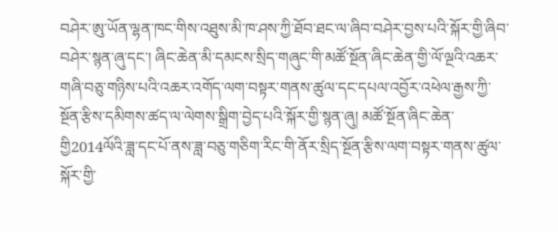བཤེར་ཨུ་ཡོན་ལྷན་ཁང་གིས་འཐུས་མི་ཁ་ཤས་ཀྱི་ཐོབ་ཐང་ལ་ཞིབ་བཤེར་བྱས་པའི་སྐོར་གྱི་ཞིབ་བཤེར་སྙན་ཞུ་དང་། ཞིང་ཆེན་མི་དམངས་སྲིད་གཞུང་གི་མཚོ་སྔོན་ཞིང་ཆེན་གྱི་ལོ་ལྔའི་འཆར་གཞི་བཅུ་གཉིས་པའི་འཆར་འགོད་ལག་བསྟར་གནས་ཚུལ་དང་དཔལ་འབྱོར་འཕེལ་རྒྱས་ཀྱི་སྔོན་རྩིས་དམིགས་ཚད་ལ་ལེགས་སྒྲིག་བྱེད་པའི་སྐོར་གྱི་སྙན་ཞུ། མཚོ་སྔོན་ཞིང་ཆེན་གྱི2014ལོའི་ཟླ་དང་པོ་ནས་ཟླ་བཅུ་གཅིག་རིང་གི་ནོར་སྲིད་སྔོན་རྩིས་ལག་བསྟར་གནས་ཚུལ་སྐོར་གྱི་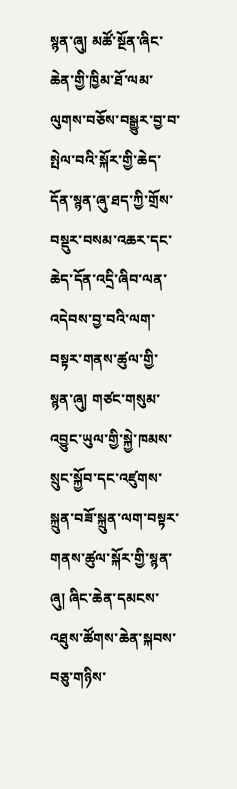སྙན་ཞུ། མཚོ་སྔོན་ཞིང་ཆེན་གྱི་ཁྱིམ་ཐོ་ལམ་ལུགས་བཅོས་བསྒྱུར་བྱ་བ་སྤེལ་བའི་སྐོར་གྱི་ཆེད་དོན་སྙན་ཞུ་ཐད་ཀྱི་གྲོས་བསྡུར་བསམ་འཆར་དང་ཆེད་དོན་འདྲི་ཞིབ་ལན་འདེབས་བྱ་བའི་ལག་བསྟར་གནས་ཚུལ་གྱི་སྙན་ཞུ། གཙང་གསུམ་འབྱུང་ཡུལ་གྱི་སྐྱེ་ཁམས་སྲུང་སྐྱོབ་དང་འཛུགས་སྐྲུན་བཟོ་སྐྲུན་ལག་བསྟར་གནས་ཚུལ་སྐོར་གྱི་སྙན་ཞུ། ཞིང་ཆེན་དམངས་འཐུས་ཚོགས་ཆེན་སྐབས་བཅུ་གཉིས་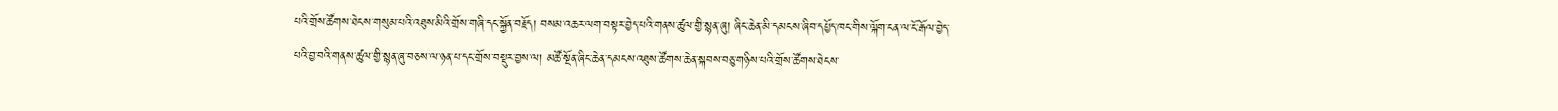པའི་གྲོས་ཚོགས་ཐེངས་གསུམ་པའི་འཐུས་མིའི་གྲོས་གཞི་དང་སྐྱོན་བརྗོད། བསམ་འཆར་ལག་བསྟར་བྱེད་པའི་གནས་ཚུལ་གྱི་སྙན་ཞུ། ཞིང་ཆེན་མི་དམངས་ཞིབ་དཔྱོད་ཁང་གིས་ལྐོག་ངན་ལ་ངོ་རྒོལ་བྱེད་པའི་བྱ་བའི་གནས་ཚུལ་གྱི་སྙན་ཞུ་བཅས་ལ་ཉན་པ་དང་གྲོས་བསྡུར་བྱས་ལ། མཚོ་སྔོན་ཞིང་ཆེན་དམངས་འཐུས་ཚོགས་ཆེན་སྐབས་བཅུ་གཉིས་པའི་གྲོས་ཚོགས་ཐེངས་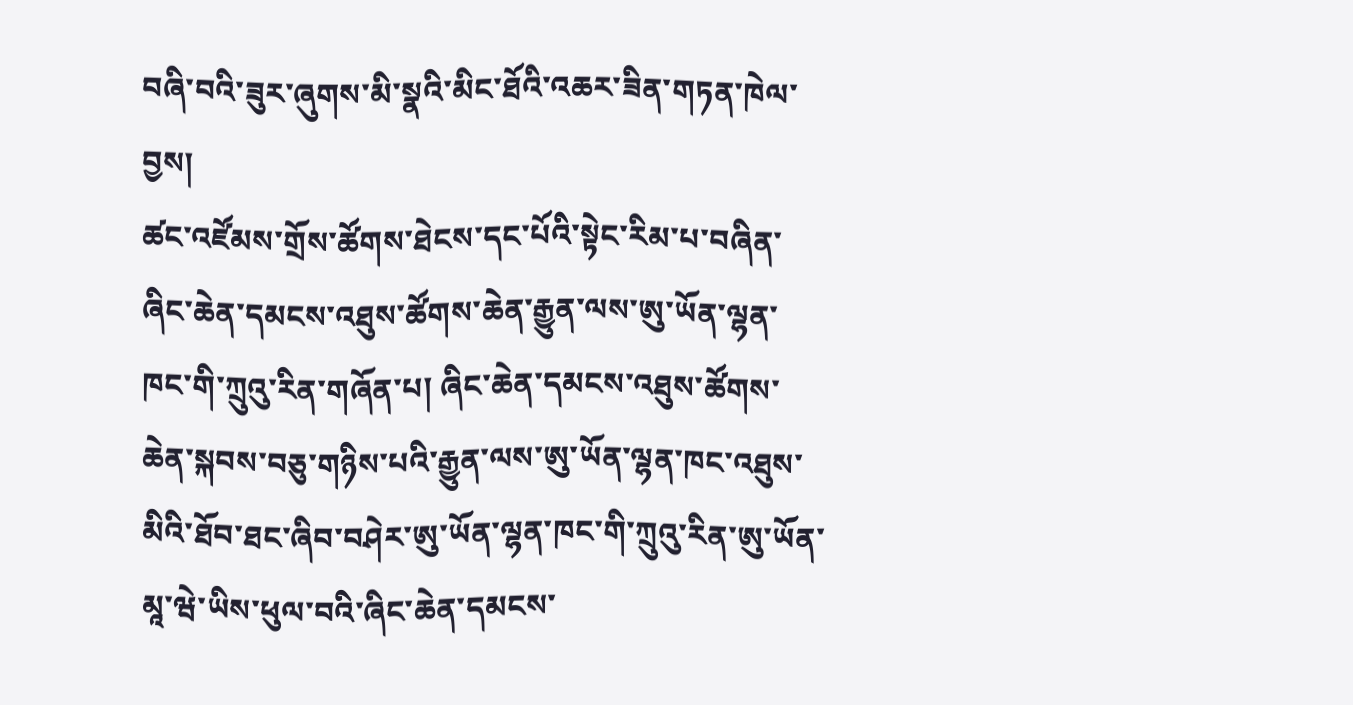བཞི་བའི་ཟུར་ཞུགས་མི་སྣའི་མིང་ཐོའི་འཆར་ཟིན་གཏན་ཁེལ་བྱས།
ཚང་འཛོམས་གྲོས་ཚོགས་ཐེངས་དང་པོའི་སྟེང་རིམ་པ་བཞིན་ཞིང་ཆེན་དམངས་འཐུས་ཚོགས་ཆེན་རྒྱུན་ལས་ཨུ་ཡོན་ལྷན་ཁང་གི་ཀྲུའུ་རིན་གཞོན་པ། ཞིང་ཆེན་དམངས་འཐུས་ཚོགས་ཆེན་སྐབས་བཅུ་གཉིས་པའི་རྒྱུན་ལས་ཨུ་ཡོན་ལྷན་ཁང་འཐུས་མིའི་ཐོབ་ཐང་ཞིབ་བཤེར་ཨུ་ཡོན་ལྷན་ཁང་གི་ཀྲུའུ་རིན་ཨུ་ཡོན་མཱ་ཝེ་ཡིས་ཕུལ་བའི་ཞིང་ཆེན་དམངས་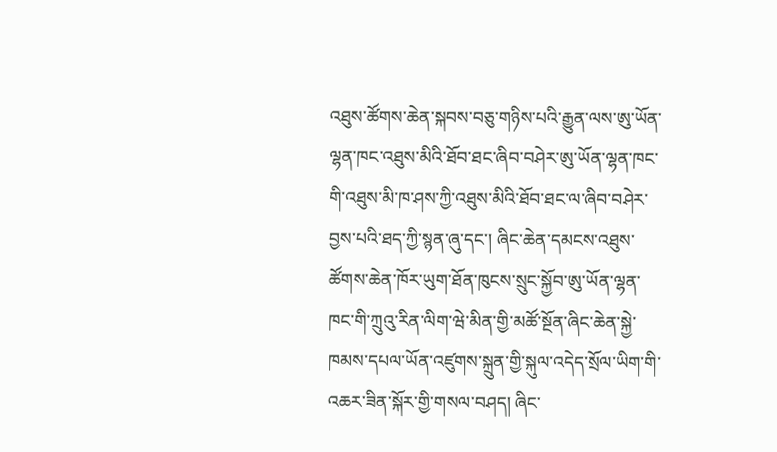འཐུས་ཚོགས་ཆེན་སྐབས་བཅུ་གཉིས་པའི་རྒྱུན་ལས་ཨུ་ཡོན་ལྷན་ཁང་འཐུས་མིའི་ཐོབ་ཐང་ཞིབ་བཤེར་ཨུ་ཡོན་ལྷན་ཁང་གི་འཐུས་མི་ཁ་ཤས་ཀྱི་འཐུས་མིའི་ཐོབ་ཐང་ལ་ཞིབ་བཤེར་བྱས་པའི་ཐད་ཀྱི་སྙན་ཞུ་དང་། ཞིང་ཆེན་དམངས་འཐུས་ཚོགས་ཆེན་ཁོར་ཡུག་ཐོན་ཁུངས་སྲུང་སྐྱོབ་ཨུ་ཡོན་ལྷན་ཁང་གི་ཀྲུའུ་རིན་ལིག་ཝེ་མིན་གྱི་མཚོ་སྔོན་ཞིང་ཆེན་སྐྱེ་ཁམས་དཔལ་ཡོན་འཛུགས་སྐྲུན་གྱི་སྐུལ་འདེད་སྲོལ་ཡིག་གི་འཆར་ཟིན་སྐོར་གྱི་གསལ་བཤད། ཞིང་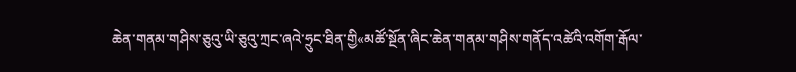ཆེན་གནམ་གཤིས་ཅུའུ་ཡི་ཅུའུ་ཀྲང་ཞའེ་ཧྲུང་ཐིན་གྱི«མཚོ་སྔོན་ཞིང་ཆེན་གནམ་གཤིས་གནོད་འཚེའི་འགོག་རྒོལ་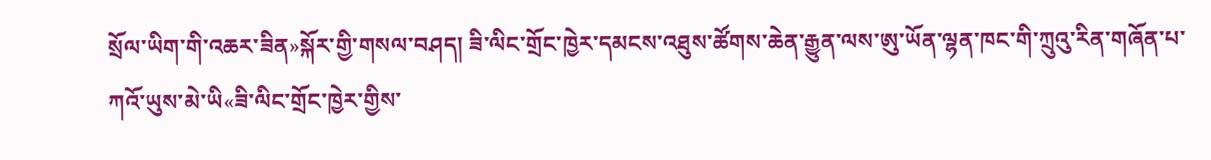སྲོལ་ཡིག་གི་འཆར་ཟིན»སྐོར་གྱི་གསལ་བཤད། ཟི་ལིང་གྲོང་ཁྱེར་དམངས་འཐུས་ཚོགས་ཆེན་རྒྱུན་ལས་ཨུ་ཡོན་ལྷན་ཁང་གི་ཀྲུའུ་རིན་གཞོན་པ་ཀའོ་ཡུས་མེ་ཡི«ཟི་ལིང་གྲོང་ཁྱེར་གྱིས་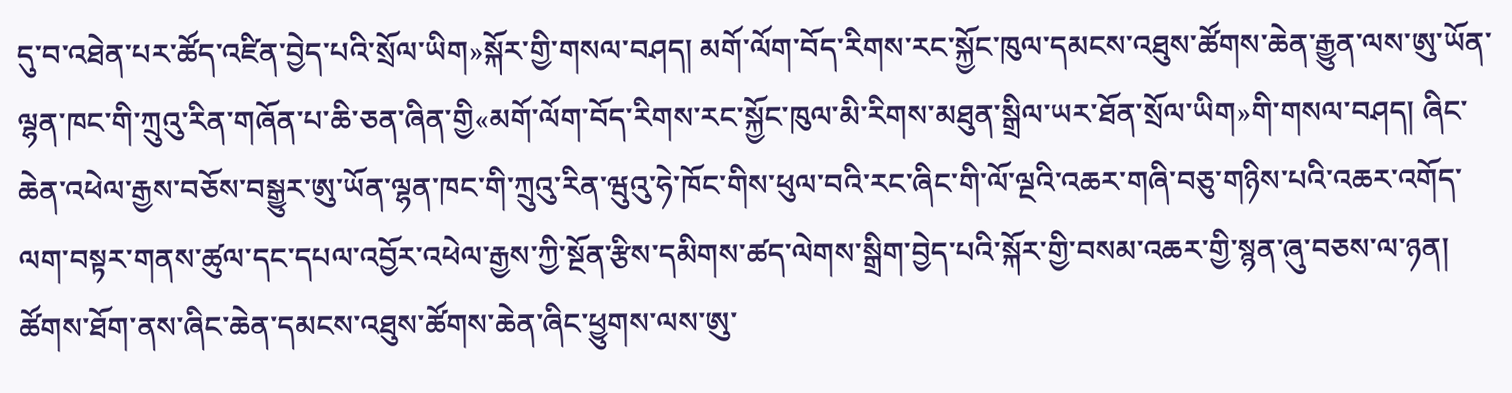དུ་བ་འཐེན་པར་ཚོད་འཛིན་བྱེད་པའི་སྲོལ་ཡིག»སྐོར་གྱི་གསལ་བཤད། མགོ་ལོག་བོད་རིགས་རང་སྐྱོང་ཁུལ་དམངས་འཐུས་ཚོགས་ཆེན་རྒྱུན་ལས་ཨུ་ཡོན་ལྷན་ཁང་གི་ཀྲུའུ་རིན་གཞོན་པ་ཆི་ཅན་ཞིན་གྱི«མགོ་ལོག་བོད་རིགས་རང་སྐྱོང་ཁུལ་མི་རིགས་མཐུན་སྒྲིལ་ཡར་ཐོན་སྲོལ་ཡིག»གི་གསལ་བཤད། ཞིང་ཆེན་འཕེལ་རྒྱས་བཅོས་བསྒྱུར་ཨུ་ཡོན་ལྷན་ཁང་གི་ཀྲུའུ་རིན་ཝུའུ་ཧེ་ཁོང་གིས་ཕུལ་བའི་རང་ཞིང་གི་ལོ་ལྔའི་འཆར་གཞི་བཅུ་གཉིས་པའི་འཆར་འགོད་ལག་བསྟར་གནས་ཚུལ་དང་དཔལ་འབྱོར་འཕེལ་རྒྱས་ཀྱི་སྔོན་རྩིས་དམིགས་ཚད་ལེགས་སྒྲིག་བྱེད་པའི་སྐོར་གྱི་བསམ་འཆར་གྱི་སྙན་ཞུ་བཅས་ལ་ཉན།
ཚོགས་ཐོག་ནས་ཞིང་ཆེན་དམངས་འཐུས་ཚོགས་ཆེན་ཞིང་ཕྱུགས་ལས་ཨུ་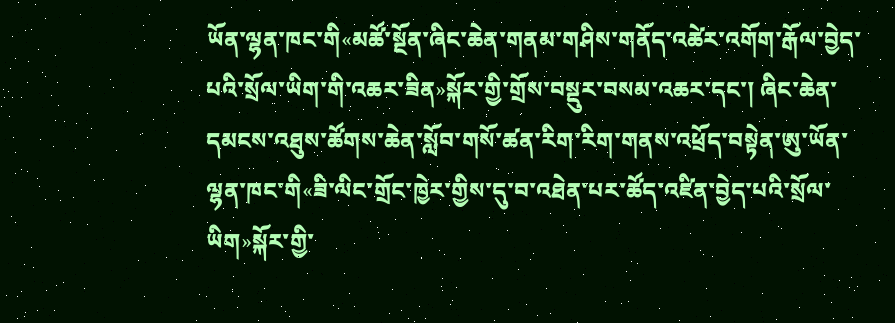ཡོན་ལྷན་ཁང་གི«མཚོ་སྔོན་ཞིང་ཆེན་གནམ་གཤིས་གནོད་འཚེར་འགོག་རྒོལ་བྱེད་པའི་སྲོལ་ཡིག་གི་འཆར་ཟིན»སྐོར་གྱི་གྲོས་བསྡུར་བསམ་འཆར་དང་། ཞིང་ཆེན་དམངས་འཐུས་ཚོགས་ཆེན་སློབ་གསོ་ཚན་རིག་རིག་གནས་འཕྲོད་བསྟེན་ཨུ་ཡོན་ལྷན་ཁང་གི«ཟི་ལིང་གྲོང་ཁྱེར་གྱིས་དུ་བ་འཐེན་པར་ཚོད་འཛིན་བྱེད་པའི་སྲོལ་ཡིག»སྐོར་གྱི་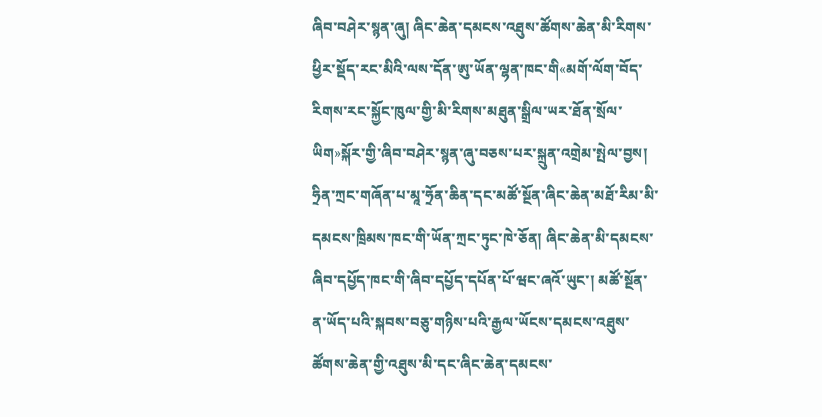ཞིབ་བཤེར་སྙན་ཞུ། ཞིང་ཆེན་དམངས་འཐུས་ཚོགས་ཆེན་མི་རིགས་ཕྱིར་སྡོད་རང་མིའི་ལས་དོན་ཨུ་ཡོན་ལྷན་ཁང་གི«མགོ་ལོག་བོད་རིགས་རང་སྐྱོང་ཁུལ་གྱི་མི་རིགས་མཐུན་སྒྲིལ་ཡར་ཐོན་སྲོལ་ཡིག»སྐོར་གྱི་ཞིབ་བཤེར་སྙན་ཞུ་བཅས་པར་སྐྲུན་འགྲེམ་སྤེལ་བྱས།
ཧྲིན་ཀྲང་གཞོན་པ་མཱ་ཧྲོན་ཆིན་དང་མཚོ་སྔོན་ཞིང་ཆེན་མཐོ་རིམ་མི་དམངས་ཁྲིམས་ཁང་གི་ཡོན་ཀྲང་ཏུང་ཁེ་ཅོན། ཞིང་ཆེན་མི་དམངས་ཞིབ་དཔྱོད་ཁང་གི་ཞིབ་དཔྱོད་དཔོན་པོ་ཝང་ཞའོ་ཡུང་། མཚོ་སྔོན་ན་ཡོད་པའི་སྐབས་བཅུ་གཉིས་པའི་རྒྱལ་ཡོངས་དམངས་འཐུས་ཚོགས་ཆེན་གྱི་འཐུས་མི་དང་ཞིང་ཆེན་དམངས་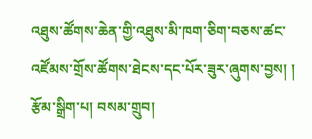འཐུས་ཚོགས་ཆེན་གྱི་འཐུས་མི་ཁག་ཅིག་བཅས་ཚང་འཛོམས་གྲོས་ཚོགས་ཐེངས་དང་པོར་ཟུར་ཞུགས་བྱས། །
རྩོམ་སྒྲིག་པ། བསམ་གྲུབ།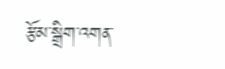རྩོམ་སྒྲིག་འགན་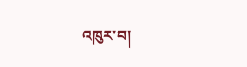འཁུར་བ།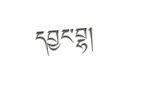དབྱང་བྷ།